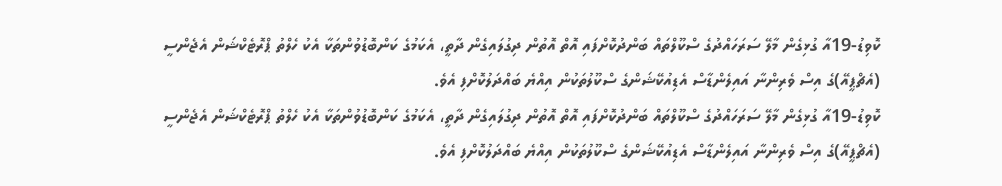ކޮވިޑު-19އާ ގުޅިގެން މާލޭ ސަރަހައްދުގެ ސްކޫލްތައް ބަންދުކޮށްފައި އޮތް އޮތުން ދިގުލައިގެން ދާތީ، އެކަމުގެ ކަންބޮޑުވުންތަކާ އެކު ހެލްތު ޕްރޮޓެކްޝަން އެޖެންސީ (އެޗްޕީއޭ)ގެ އިސް ވެރިންނާ އައިލެންޑާސް އެޑިއުކޭޝަންގެ ސްކޫލުތަކުން އިއްޔެ ބައްދަލުކޮށްފި އެވެ.
ކޮވިޑު-19އާ ގުޅިގެން މާލޭ ސަރަހައްދުގެ ސްކޫލްތައް ބަންދުކޮށްފައި އޮތް އޮތުން ދިގުލައިގެން ދާތީ، އެކަމުގެ ކަންބޮޑުވުންތަކާ އެކު ހެލްތު ޕްރޮޓެކްޝަން އެޖެންސީ (އެޗްޕީއޭ)ގެ އިސް ވެރިންނާ އައިލެންޑާސް އެޑިއުކޭޝަންގެ ސްކޫލުތަކުން އިއްޔެ ބައްދަލުކޮށްފި އެވެ.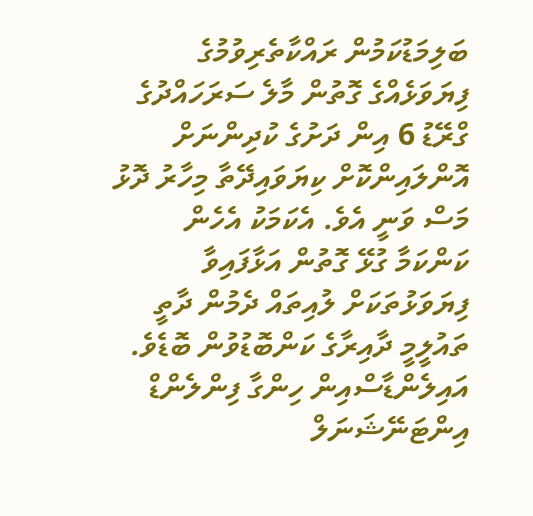ބަލިމަޑުކަމުން ރައްކާތެރިވުމުގެ ފިޔަވަޅެއްގެ ގޮތުން މާލެ ސަރަހައްދުގެ ގްރޭޑު 6 އިން ދަށުގެ ކުދިންނަށް އޮންލައިންކޮށް ކިޔަވައިދޭތާ މިހާރު ދޮޅު މަސް ވަނީ އެވެ. އެކަމަކު އެހެން ކަންކަމާ ގުޅޭ ގޮތުން އަޅާފައިވާ ފިޔަވަޅުތަކަށް ލުއިތައް ދެމުން ދާތީ ތައުލީމީ ދާއިރާގެ ކަންބޮޑުވުން ބޮޑެވެ.
އައިލެންޑާސްއިން ހިންގާ ފިންލެންޑް އިންޓަނޭޝަނަލް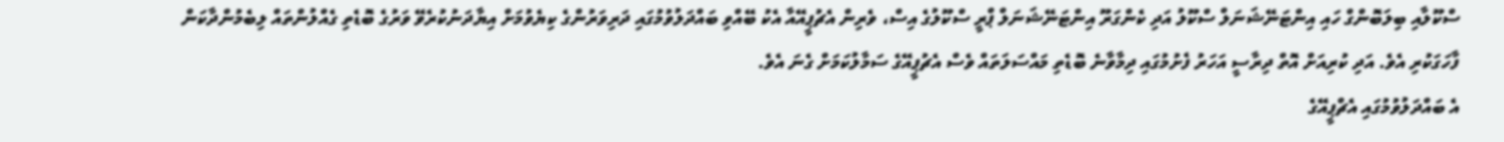ސްކޫލާއި ބިލަބޮންގް ހައި އިންޓަނޭޝަނަލް ސްކޫލު އަދި ކެންގަރޫ އިންޓަނޭޝަނަލް ޕްރީ ސްކޫލުގެ އިސް، ވެރިން އެޗުޕީއޭއާ އެކު ބޭއްވި ބައްދަލުވުމުގައި ދަރިވަރުންގެ ކިޔެވުމަށް އިޔާދަނުކުރެވޭ ވަރުގެ ބޮޑެތި ގެއްލުންތައް ލިބެމުންދާކަން ފާހަގަކުރި އެވެ. އަދި ކުރިއަށް އޮތް ދިރާސީ އަހަރު ފެށުމުގައި ދިމާވާނެ ބޮޑެތި މައްސަލަތައް ވެސް އެޗުޕީއޭގެ ސަމާލުކަމަށް ގެނަ އެވެ.
އެ ބައްދަލުވުމުގައި އެޗްޕީއޭގެ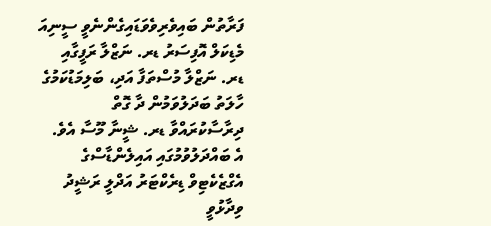ފަރާތުން ބައިވެރިވެވަޑައިގެންނެވީ ސީނިއަ މެޑިކަލް އޮފިސަރު ޑރ. ނަޒްލާ ރަފީގާއި ޑރ. ނަޒްލާ މުސްތަފާ އަދި، ބަލިމަޑުކަމުގެ ހާލަތު ބަދަލުވަމުން ދާ ގޮތް ދިރާސާކުރައްވާ ޑރ. ޝީނާ މޫސާ އެވެ.
އެ ބައްދަލުވުމުގައި އައިލެންޑާސްގެ އެގްޒެކެޓިވް ޑިރެކްޓަރު އަދްލީ ރަޝީދު ވިދާޅުވީ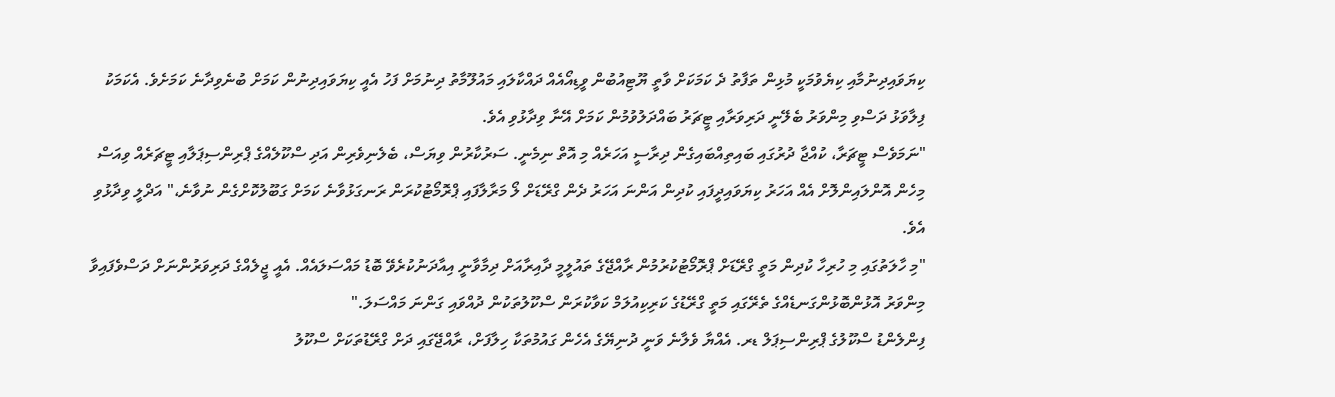ކިޔަވައިދިނުމާއި ކިޔެވުމަކީ މުޅިން ތަފާތު ދެ ކަމަކަށް ވާތީ ޔޫޓިއުބުން ވީޑިއޯއެއް ދައްކާލައި މައުލޫމާތު ދިނުމަށް ފަހު އެއީ ކިޔަވައިދިނުން ކަމަށް ބުނެވިދާނެ ކަމަށެވެ. އެކަމަކު ފިލާވަޅު ދަސްވި މިންވަރު ބެލޭނީ ދަރިވަރާއި ޓީޗަރު ބައްދަލުވުމުން ކަމަށް އޭނާ ވިދާޅުވި އެވެ.
"ނަމަވެސް ޓީޗަރާ، ކުއްޖާ ދުރުގައި ބައިތިއްބައިގެން ދިރާސީ އަހަރެއް މި އޮތް ނިމެނީ. ސަރުކާރުން ވިޔަސް، ބެލެނިވެރިން އަދި ސްކޫލެއްގެ ޕްރިންސިޕަލާއި ޓީޗަރެއް ވިއަސް މިހެން އޮންލައިންލޮށް އެއް އަހަރު ކިޔަވައިދީފައި ކުދިން އަންނަ އަހަރު ދެން ގްރޭޑަށް ލޯ މަރާލާފައި ޕްރޮމޯޓުކުރަން ރަނގަޅުވާނެ ކަމަށް ގަބޫލުކޮށްގެން ނުވާނެ،" އަދްލީ ވިދާޅުވި އެވެ.
"މި ހާލަތުގައި މި ހުރިހާ ކުދިން މަތީ ގްރޭޑަށް ޕްރޮމޯޓުކުރުމުން ރާއްޖޭގެ ތައުލީމީ ދާއިރާއަށް ދިމާވާނީ އިއާދަނުކުރެވޭ ބޮޑު މައްސަލައެއް. އެއީ ޖީލެއްގެ ދަރިވަރުންނަށް ދަސްވެފައިވާ މިންވަރު އޮޅުންބޮޅުންގަނޑެއްގެ ތެރޭގައި މަތީ ގްރޭޑުގެ ކަރިކިއުލަމް ކަވާކުރަން ސްކޫލުތަކުން ދުއްވައި ގަންނަ މައްސަލަ."
ފިންލެންޑު ސްކޫލުގެ ޕްރިންސިޕަލް ޑރ. އެއްޔާ ވެލާނެ ވަނީ ދުނިޔޭގެ އެހެން ގައުމުތަކާ ހިލާފަށް، ރާއްޖޭގައި ދަށް ގްރޭޑުތަކަށް ސްކޫލު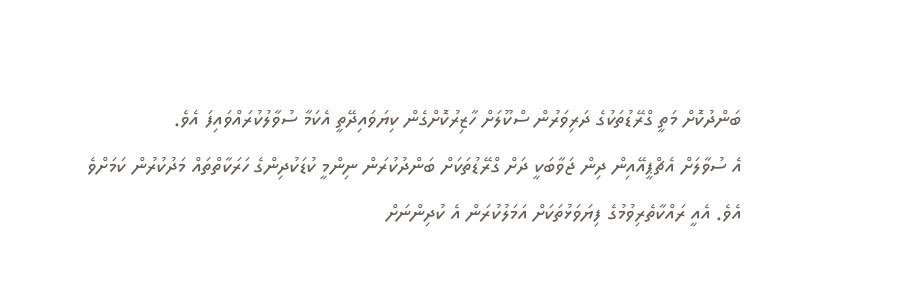ބަންދުކޮށް މަތީ ގްރޭޑުތަކުގެ ދަރިވަރުން ސްކޫލަށް ހާޒިރުކޮށްގެން ކިޔަވައިދޭތީ އެކަމާ ސުވާލުކުރައްވައިފަ އެވެ.
އެ ސުވާލަށް އެޗްޕީއޭއިން ދިން ޖަވާބަކީ ދަށް ގްރޭޑުތަކަށް ބަންދުކުރަން ނިންމީ ކުޑަކުދިންގެ ހަރަކާތްތައް މަދުކުރުން ކަމަށްވެ އެވެ. އެއީ ރައްކާތެރިވުމުގެ ފިޔަވަޅުތަކަށް އަމަލުކުރަން އެ ކުދިންނަށް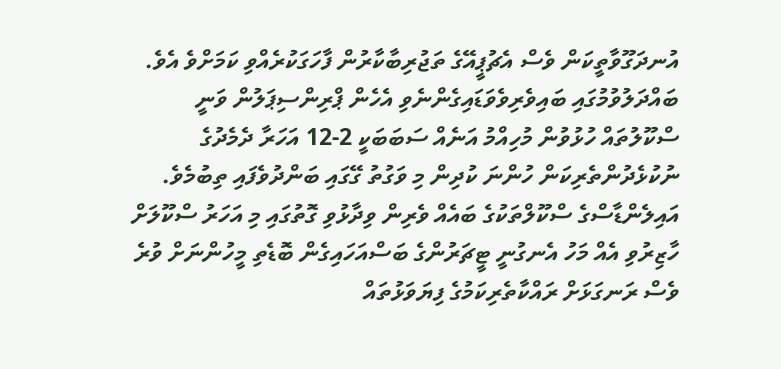އުނދަގޫވާތީކަން ވެސް އެޗުޕީއޭގެ ތަޖުރިބާކާރުން ފާހަގަކުރެއްވި ކަމަށްވެ އެވެ.
ބައްދަލުވުމުގައި ބައިވެރިވެވަޑައިގެންނެވި އެހެން ޕްރިންސިޕަލުން ވަނީ ސްކޫލުތައް ހުޅުވުން މުހިއްމު އަނެއް ސަބަބަކީ 2-12 އަހަރާ ދެމެދުގެ ނުކުޅެދުންތެރިކަން ހުންނަ ކުދިން މި ވަގުތު ގޭގައި ބަންދުވެފައި ތިބުމެވެ.
އައިލެންޑާސްގެ ސްކޫލްތަކުގެ ބައެއް ވެރިން ވިދާޅުވި ގޮތުގައި މި އަހަރު ސްކޫލަށް ހާޒިރުވި އެއް މަހު އެނގުނީ ޓީޗަރުންގެ ބަސްއަހައިގެން ބޮޑެތި މީހުންނަށް ވުރެ ވެސް ރަނގަޅަށް ރައްކާތެރިކަމުގެ ފިޔަވަޅުތައް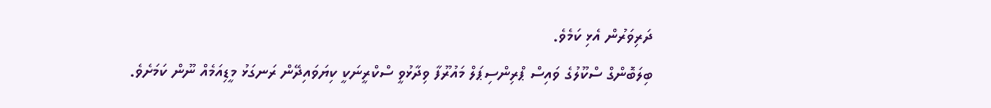ދަރިވަރުން އެޅި ކަމެވެ.
ބިލަބޮންގް ސްކޫލުގެ ވައިސް ޕްރިންސިޕަލް މައުރޫފާ ވިދާޅުވީ ސްކްރީނަކީ ކިޔަވައިދޭން ރަނގަޅު މީޑިއަމެއް ނޫން ކަމަށެވެ.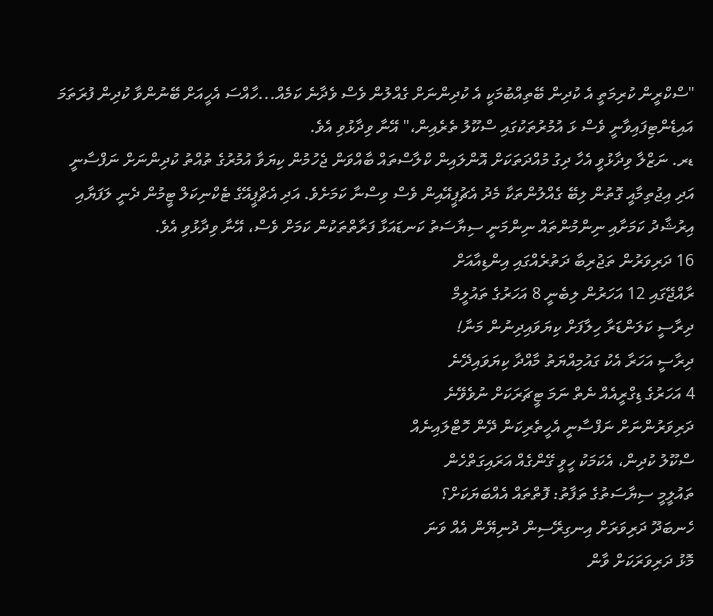"ސްކްރީން ކުރިމަތީ އެ ކުދިން ބޭތިއްބުމަކީ އެ ކުދިންނަށް ގެއްލުން ވެސް ވެދާނެ ކަމެއް...ހާއްސަ އެހީއަށް ބޭނުންވާ ކުދިން ފުރަތަމަ އައިޑެންޓިފައިވާނީ ވެސް ޅަ އުމުރުތަކުގައި ސްކޫލު ތެރެއިން،" އޭނާ ވިދާޅުވި އެވެ.
ޑރ. ނަޒްލާ ވިދާޅުވީ އެހާ ދިގު މުއްދަތަކަށް އޮންލައިން ކްލާސްތައް ބާއްވަން ޖެހުމުން ކިޔަވާ އުމުރުގެ ތުއްތު ކުދިންނަށް ނަފްސާނީ އަދި އިޖުތިމާއީ ގޮތުން ލިބޭ ގެއްލުންތަކާ މެދު އެޗުޕީއޭއިން ވެސް ވިސްނާ ކަމަށެވެ. އަދި އެޗްޕީއޭގެ ޓެކްނިކަލް ޓީމުން ދެނީ ލަފަޔާއި އިރުޝާދު ކަމަށާއި ނިންމުންތައް ނިންމަނީ ސިޔާސަތު ކަނޑައަޅާ ފަރާތްތަކުން ކަމަށް ވެސް، އޭނާ ވިދާޅުވި އެވެ.
16 ދަރިވަރުން ތަޖުރިބާ ދަތުރެއްގައި އިންޑިއާއަށް
ރާއްޖޭގައި 12 އަހަރުން ލިބެނީ 8 އަހަރުގެ ތައުލީމް
ދިރާސީ ކަލަންޑަރާ ހިލާފަށް ކިޔަވައިދިނުން މަނާ!
ދިރާސީ އަހަރާ އެކު ގައުމިއްޔަތު މާއްދާ ކިޔަވައިދޭނެ
4 އަހަރުގެ ޑިގްރީއެއް ނެތް ނަމަ ޓީޗަރަކަށް ނުވެވޭނެ
ދަރިވަރުންނަށް ނަފްސާނީ އެހީތެރިކަން ދޭން ހޮޓްލައިނެއް
ސްކޫލު ކުދިން، އެކަމަކު ހީވީ ގޭންގެއް އަރައިގަތްހެން
ތައުލީމީ ސިޔާސަތުގެ ތަފާތު: ފޮތްތައް އެއްބަޔަކަށް؟
ހެނބަދޫ ދަރިވަރަށް އިނގިރޭސިން ދުނިޔޭން އެއް ވަނަ
މޮޅު ދަރިވަރަކަށް ވާން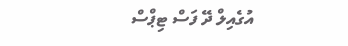އުގެއިލް ދޭ ފަސް ޓިޕްސް